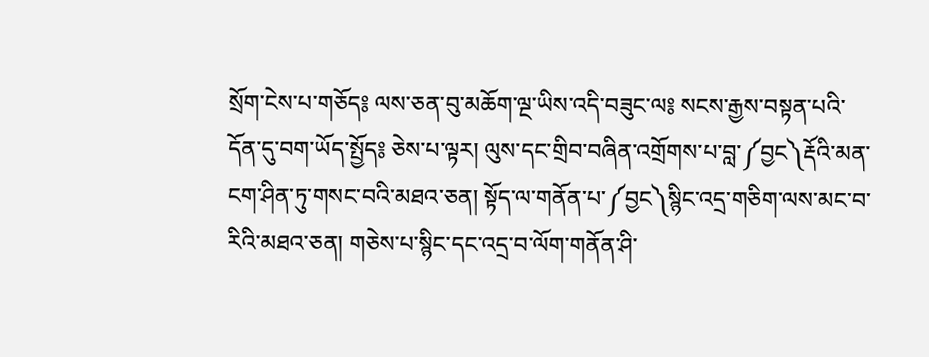སྲོག་ངེས་པ་གཅོད༔ ལས་ཅན་བུ་མཆོག་ལྔ་ཡིས་འདི་བཟུང་ལ༔ སངས་རྒྱས་བསྟན་པའི་དོན་དུ་བག་ཡོད་སྤྱོད༔ ཅེས་པ་ལྟར། ལུས་དང་གྲིབ་བཞིན་འགྲོགས་པ་བླ་༼བྱང༽རྡོའི་མན་ངག་ཤིན་ཏུ་གསང་བའི་མཐའ་ཅན། སྟོད་ལ་གནོན་པ་༼བྱང༽སྙིང་འདྲ་གཅིག་ལས་མང་བ་རིའི་མཐའ་ཅན། གཅེས་པ་སྙིང་དང་འདྲ་བ་ལོག་གནོན་ཤི་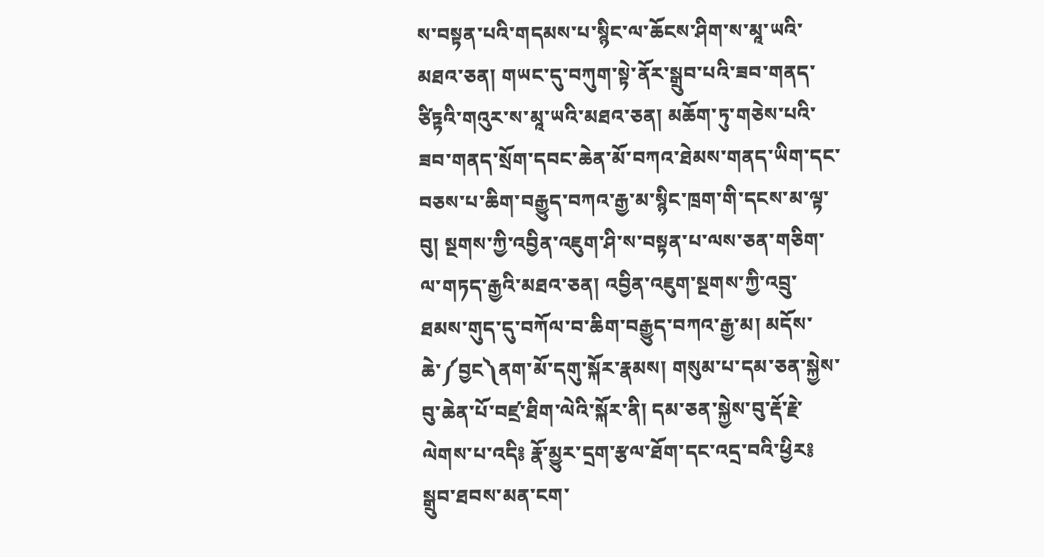ས་བསྟན་པའི་གདམས་པ་སྙིང་ལ་ཆོངས་ཤིག་ས་མཱ་ཡའི་མཐའ་ཅན། གཡང་དུ་བཀུག་སྟེ་ནོར་སྒྲུབ་པའི་ཟབ་གནད་ཙིཏྟའི་གའུར་ས་མཱ་ཡའི་མཐའ་ཅན། མཆོག་ཏུ་གཅེས་པའི་ཟབ་གནད་སྲོག་དབང་ཆེན་མོ་བཀའ་ཐེམས་གནད་ཡིག་དང་བཅས་པ་ཆིག་བརྒྱུད་བཀའ་རྒྱ་མ་སྙིང་ཁྲག་གི་དངས་མ་ལྟ་བུ། སྔགས་ཀྱི་འབྱིན་འཇུག་ཤི་ས་བསྟན་པ་ལས་ཅན་གཅིག་ལ་གཏད་རྒྱའི་མཐའ་ཅན། འབྱིན་འཇུག་སྔགས་ཀྱི་འབྲུ་ཐམས་གུད་དུ་བཀོལ་བ་ཆིག་བརྒྱུད་བཀའ་རྒྱ་མ། མདོས་ཆེ་༼བྱང༽ནག་མོ་དགུ་སྐོར་རྣམས། གསུམ་པ་དམ་ཅན་སྐྱེས་བུ་ཆེན་པོ་བཛྲ་ཐིག་ལེའི་སྐོར་ནི། དམ་ཅན་སྐྱེས་བུ་རྡོ་རྗེ་ལེགས་པ་འདི༔ རྣོ་མྱུར་དྲག་རྩལ་ཐོག་དང་འདྲ་བའི་ཕྱིར༔ སྒྲུབ་ཐབས་མན་ངག་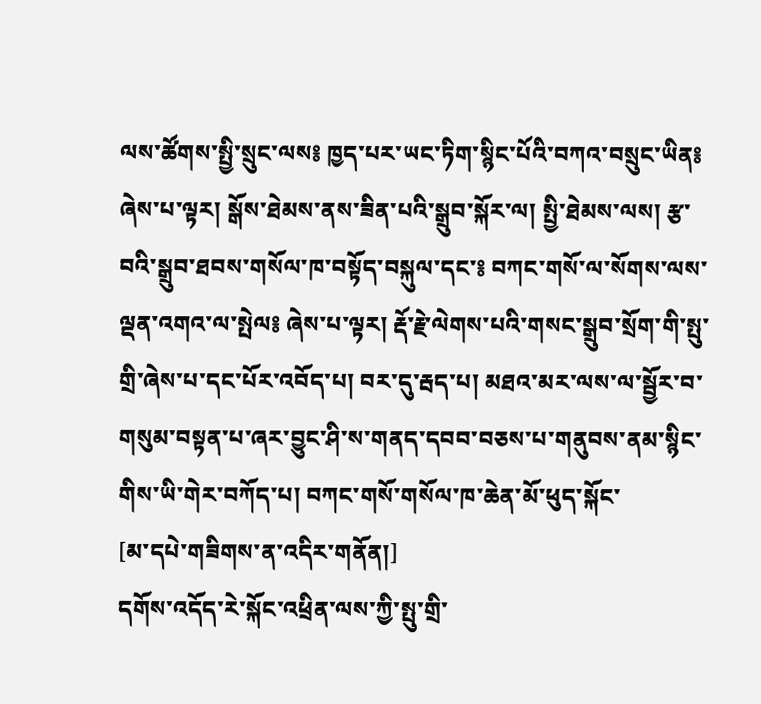ལས་ཚོགས་སྤྱི་སྲུང་ལས༔ ཁྱད་པར་ཡང་ཏིག་སྙིང་པོའི་བཀའ་བསྲུང་ཡིན༔ ཞེས་པ་ལྟར། སྒོས་ཐེམས་ནས་ཟིན་པའི་སྒྲུབ་སྐོར་ལ། སྤྱི་ཐེམས་ལས། རྩ་བའི་སྒྲུབ་ཐབས་གསོལ་ཁ་བསྟོད་བསྐུལ་དང་༔ བཀང་གསོ་ལ་སོགས་ལས་ལྡན་འགའ་ལ་སྤེལ༔ ཞེས་པ་ལྟར། རྡོ་རྗེ་ལེགས་པའི་གསང་སྒྲུབ་སྲོག་གི་སྤུ་གྲི་ཞེས་པ་དང་པོར་འབོད་པ། བར་དུ་རྦད་པ། མཐའ་མར་ལས་ལ་སྦྱོར་བ་གསུམ་བསྟན་པ་ཞར་བྱུང་ཤི་ས་གནད་དབབ་བཅས་པ་གནུབས་ནམ་སྙིང་གིས་ཡི་གེར་བཀོད་པ། བཀང་གསོ་གསོལ་ཁ་ཆེན་མོ་ཕུད་སྐོང་
[མ་དཔེ་གཟིགས་ན་འདིར་གནོན།]
དགོས་འདོད་རེ་སྐོང་འཕྲིན་ལས་ཀྱི་སྤུ་གྲི་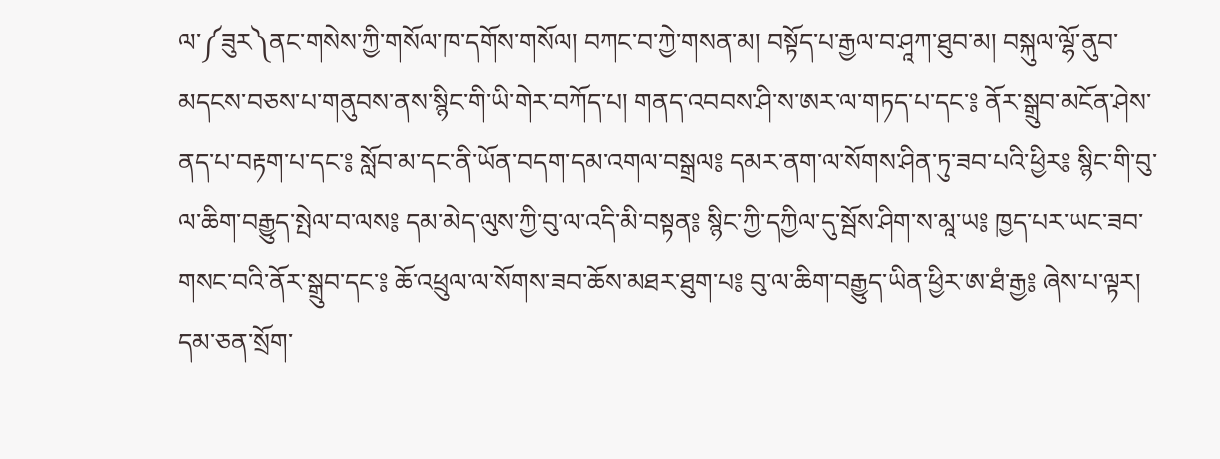ལ་༼ཟུར༽ནང་གསེས་ཀྱི་གསོལ་ཁ་དགོས་གསོལ། བཀང་བ་ཀྱེ་གསན་མ། བསྟོད་པ་རྒྱལ་བ་ཤཱཀ་ཐུབ་མ། བསྐུལ་ལྷོ་ནུབ་མདངས་བཅས་པ་གནུབས་ནས་སྙིང་གི་ཡི་གེར་བཀོད་པ། གནད་འབབས་ཤི་ས་ཨར་ལ་གཏད་པ་དང་༔ ནོར་སྒྲུབ་མངོན་ཤེས་ནད་པ་བརྟག་པ་དང་༔ སློབ་མ་དང་ནི་ཡོན་བདག་དམ་འགལ་བསྒྲལ༔ དམར་ནག་ལ་སོགས་ཤིན་ཏུ་ཟབ་པའི་ཕྱིར༔ སྙིང་གི་བུ་ལ་ཆིག་བརྒྱུད་སྤེལ་བ་ལས༔ དམ་མེད་ལུས་ཀྱི་བུ་ལ་འདི་མི་བསྟན༔ སྙིང་ཀྱི་དཀྱིལ་དུ་སྦོས་ཤིག་ས་མཱ་ཡ༔ ཁྱད་པར་ཡང་ཟབ་གསང་བའི་ནོར་སྒྲུབ་དང་༔ ཆོ་འཕྲུལ་ལ་སོགས་ཟབ་ཆོས་མཐར་ཐུག་པ༔ བུ་ལ་ཆིག་བརྒྱུད་ཡིན་ཕྱིར་ཨ་ཐཾ་རྒྱ༔ ཞེས་པ་ལྟར། དམ་ཅན་སྲོག་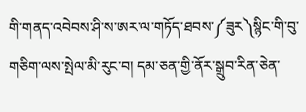གི་གནད་འབེབས་ཤི་ས་ཨར་ལ་གཏོད་ཐབས་༼ཟུར༽སྙིང་གི་བུ་གཅིག་ལས་སྤེལ་མི་རུང་བ། དམ་ཅན་གྱི་ནོར་སྒྲུབ་རིན་ཅེན་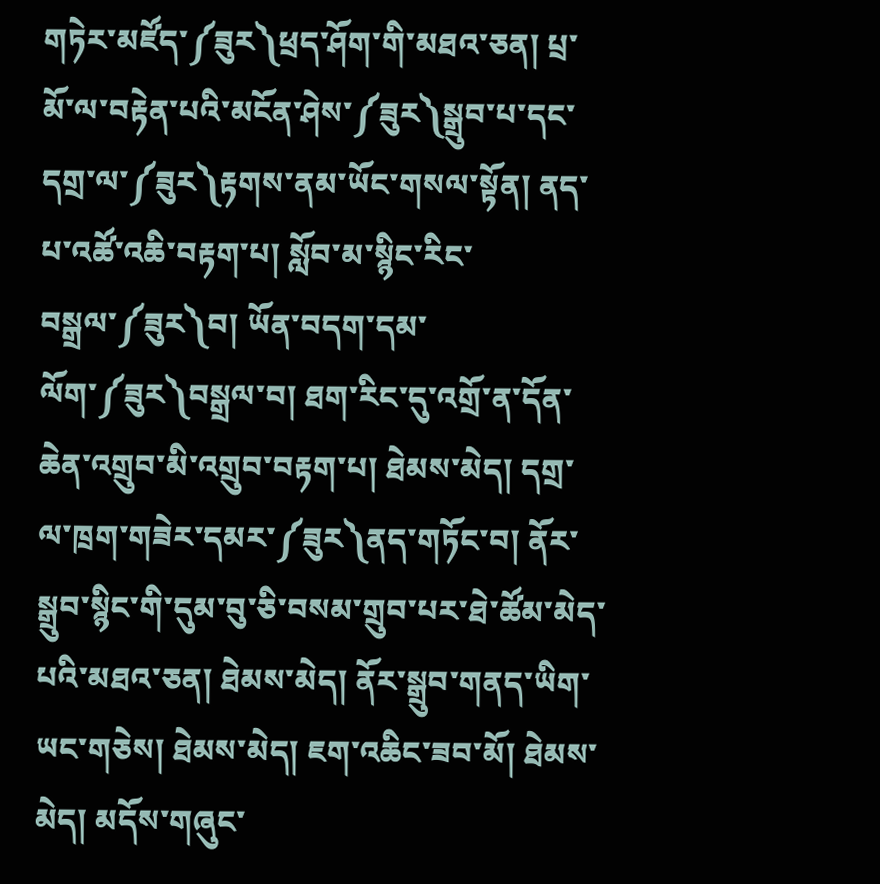གཏེར་མཛོད་༼ཟུར༽ཕྲད་ཤོག་གི་མཐའ་ཅན། པྲ་མོ་ལ་བརྟེན་པའི་མངོན་ཤེས་༼ཟུར༽སྒྲུབ་པ་དང་དགྲ་ལ་༼ཟུར༽རྟགས་ནམ་ཡོང་གསལ་སྟོན། ནད་པ་འཚོ་འཆི་བརྟག་པ། སློབ་མ་སྙིང་རིང་བསྒྲལ་༼ཟུར༽བ། ཡོན་བདག་དམ་ལོག་༼ཟུར༽བསྒྲལ་བ། ཐག་རིང་དུ་འགྲོ་ན་དོན་ཆེན་འགྲུབ་མི་འགྲུབ་བརྟག་པ། ཐེམས་མེད། དགྲ་ལ་ཁྲག་གཟེར་དམར་༼ཟུར༽ནད་གཏོང་བ། ནོར་སྒྲུབ་སྙིང་གི་དུམ་བུ་ཅི་བསམ་གྲུབ་པར་ཐེ་ཚོམ་མེད་པའི་མཐའ་ཅན། ཐེམས་མེད། ནོར་སྒྲུབ་གནད་ཡིག་ཡང་གཅེས། ཐེམས་མེད། ཇག་འཆིང་ཟབ་མོ། ཐེམས་མེད། མདོས་གཞུང་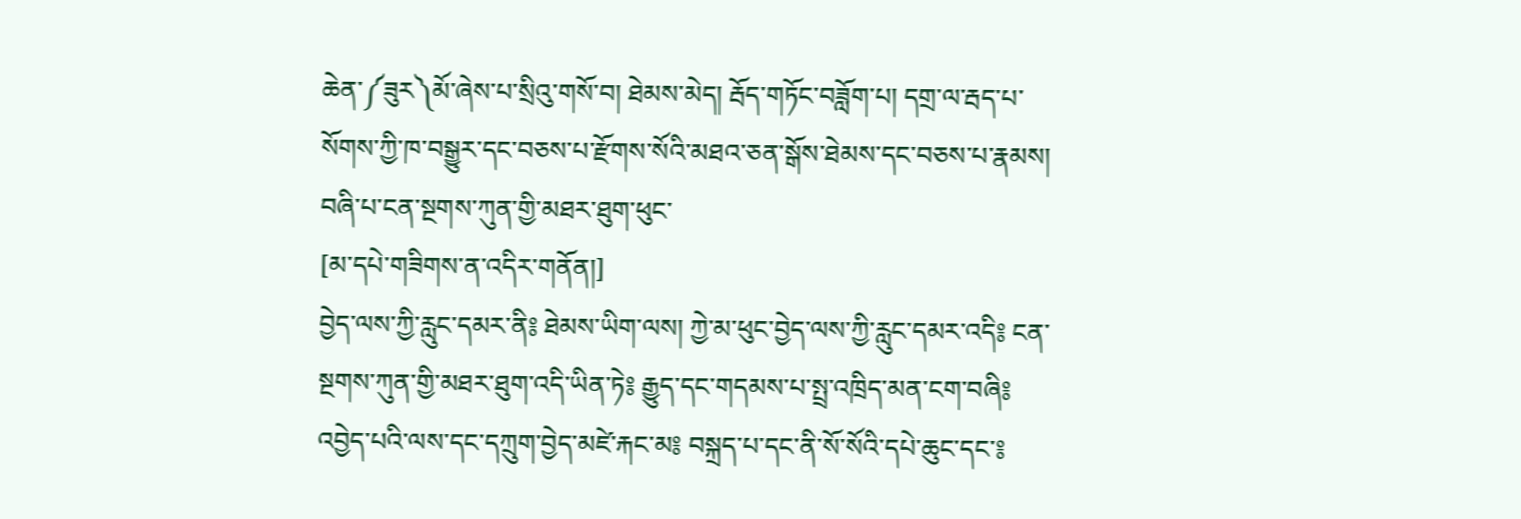ཆེན་༼ཟུར༽མོ་ཞེས་པ་སྲིའུ་གསོ་བ། ཐེམས་མེད། རྦོད་གཏོང་བཟློག་པ། དགྲ་ལ་རྦད་པ་སོགས་ཀྱི་ཁ་བསྒྱུར་དང་བཅས་པ་རྫོགས་སོའི་མཐའ་ཅན་སྒོས་ཐེམས་དང་བཅས་པ་རྣམས། བཞི་པ་ངན་སྔགས་ཀུན་གྱི་མཐར་ཐུག་ཕུང་
[མ་དཔེ་གཟིགས་ན་འདིར་གནོན།]
བྱེད་ལས་ཀྱི་རླུང་དམར་ནི༔ ཐེམས་ཡིག་ལས། ཀྱེ་མ་ཕུང་བྱེད་ལས་ཀྱི་རླུང་དམར་འདི༔ ངན་སྔགས་ཀུན་གྱི་མཐར་ཐུག་འདི་ཡིན་ཏེ༔ རྒྱུད་དང་གདམས་པ་སྤྲ་འཁྲིད་མན་ངག་བཞི༔ འབྱེད་པའི་ལས་དང་དཀྲུག་བྱེད་མཛེ་རྐང་མ༔ བསྐྲད་པ་དང་ནི་སོ་སོའི་དཔེ་ཆུང་དང་༔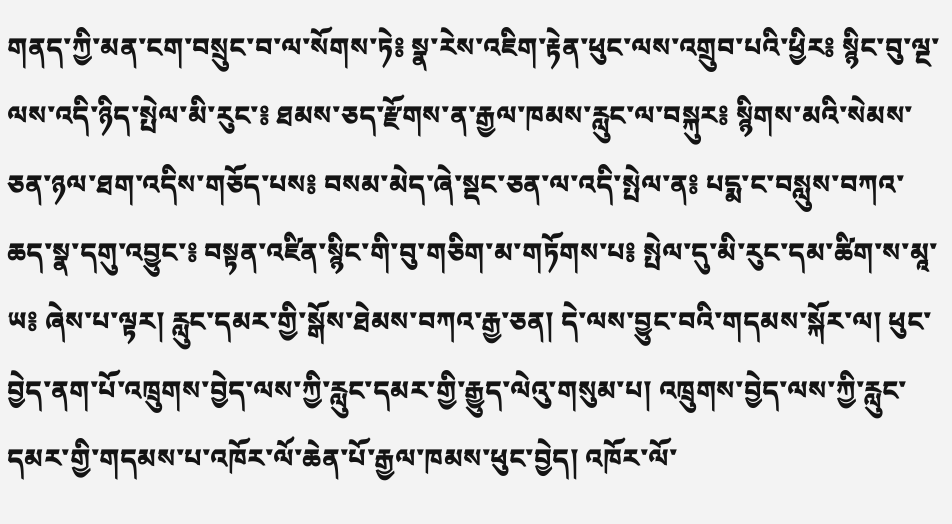གནད་ཀྱི་མན་ངག་བསྲུང་བ་ལ་སོགས་ཏེ༔ སྣ་རེས་འཇིག་རྟེན་ཕུང་ལས་འགྲུབ་པའི་ཕྱིར༔ སྙིང་བུ་ལྔ་ལས་འདི་ཉིད་སྤེལ་མི་རུང་༔ ཐམས་ཅད་རྫོགས་ན་རྒྱལ་ཁམས་རླུང་ལ་བསྐུར༔ སྙིགས་མའི་སེམས་ཅན་ཉལ་ཐག་འདིས་གཅོད་པས༔ བསམ་མེད་ཞེ་སྡང་ཅན་ལ་འདི་སྤེལ་ན༔ པདྨ་ང་བསླུས་བཀའ་ཆད་སྣ་དགུ་འབྱུང་༔ བསྟན་འཛིན་སྙིང་གི་བུ་གཅིག་མ་གཏོགས་པ༔ སྤེལ་དུ་མི་རུང་དམ་ཚིག་ས་མཱ་ཡ༔ ཞེས་པ་ལྟར། རླུང་དམར་གྱི་སྒོས་ཐེམས་བཀའ་རྒྱ་ཅན། དེ་ལས་བྱུང་བའི་གདམས་སྐོར་ལ། ཕུང་བྱེད་ནག་པོ་འཁྲུགས་བྱེད་ལས་ཀྱི་རླུང་དམར་གྱི་རྒྱུད་ལེའུ་གསུམ་པ། འཁྲུགས་བྱེད་ལས་ཀྱི་རླུང་དམར་གྱི་གདམས་པ་འཁོར་ལོ་ཆེན་པོ་རྒྱལ་ཁམས་ཕུང་བྱེད། འཁོར་ལོ་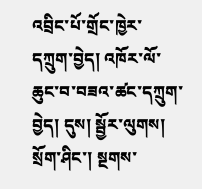འབྲིང་པོ་གྲོང་ཁྱེར་དཀྲུག་བྱེད། འཁོར་ལོ་ཆུང་བ་བཟའ་ཚང་དཀྲུག་བྱེད། དུས། སྦྱོར་ལུགས། སྲོག་ཤིང་། སྔགས་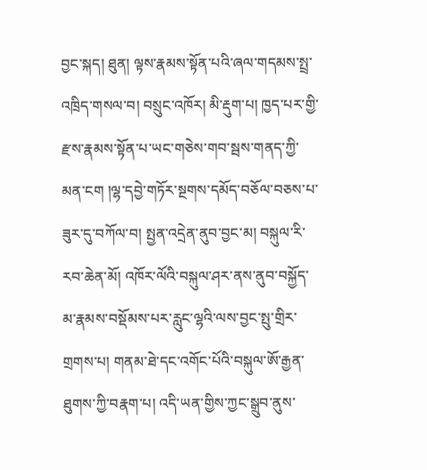བྱང་སྐད། ཐུན། ལྟས་རྣམས་སྟོན་པའི་ཞལ་གདམས་སྤྲ་འཁྲིད་གསལ་བ། བསྲུང་འཁོར། མི་རྡུག་པ། ཁྱད་པར་གྱི་རྫས་རྣམས་སྟོན་པ་ཡང་གཅེས་གབ་སྦས་གནད་ཀྱི་མན་ངག །ལྷ་དབྱེ་གཏོར་སྔགས་དམོད་བཅོལ་བཅས་པ་ཟུར་དུ་བཀོལ་བ། སྤྱན་འདྲེན་ནུབ་བྱང་མ། བསྐུལ་རི་རབ་ཆེན་མོ། འཁོར་ལོའི་བསྐུལ་ཤར་ནས་ནུབ་བསྐྱོད་མ་རྣམས་བསྡོམས་པར་རླུང་ལྷའི་ལས་བྱང་སྤུ་གྲིར་གྲགས་པ། གནམ་ཐེ་དང་འགོང་པོའི་བསྐུལ་ཨོ་རྒྱན་ཐུགས་ཀྱི་བརྣག་པ། འདི་ཡན་གྱིས་ཀྱང་སྒྲུབ་ནུས་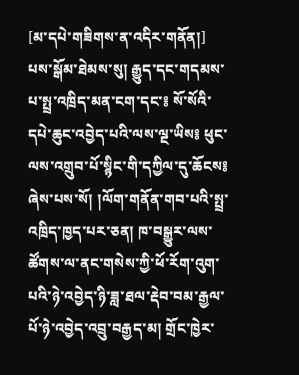[མ་དཔེ་གཟིགས་ན་འདིར་གནོན།]
པས་སྒོམ་ཐེམས་སུ། རྒྱུད་དང་གདམས་པ་སྤྲ་འཁྲིད་མན་ངག་དང་༔ སོ་སོའི་དཔེ་ཆུང་འབྱེད་པའི་ལས་ལྔ་ཡིས༔ ཕུང་ལས་འགྲུབ་པོ་སྙིང་གི་དཀྱིལ་དུ་ཆོངས༔ ཞེས་པས་སོ། །ལོག་གནོན་གབ་པའི་སྤྲ་འཁྲིད་ཁྱད་པར་ཅན། ཁ་བསྒྱུར་ལས་ཚོགས་ལ་ནང་གསེས་ཀྱི་ཕོ་རོག་འུག་པའི་ཉེ་འབྱེད་ཉི་ཟླ་ཐལ་རྡེབ་བམ་རྒྱལ་པོ་ཉེ་འབྱེད་འབྲུ་བརྒྱད་མ། གྲོང་ཁྱེར་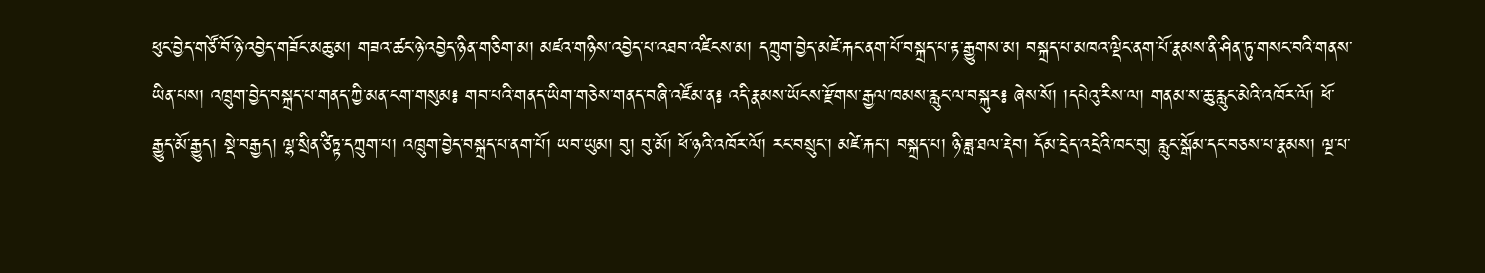ཕུང་བྱེད་གཙོ་བོ་ཉེ་འབྱེད་གཟོང་མཆུ་མ། གཟའ་ཚང་ཉེ་འབྱེད་ཉིན་གཅིག་མ། མཛའ་གཉིས་འབྱེད་པ་འཐབ་འཛིངས་མ། དཀྲུག་བྱེད་མཛེ་རྐང་ནག་པོ་བསྐྲད་པ་རྟ་རྒྱུགས་མ། བསྐྲད་པ་མཁའ་ལྡིང་ནག་པོ་རྣམས་ནི་ཤིན་ཏུ་གསང་བའི་གནས་ཡིན་པས། འཁྲུག་བྱེད་བསྐྲད་པ་གནད་ཀྱི་མན་ངག་གསུམ༔ གབ་པའི་གནད་ཡིག་གཅེས་གནད་བཞི་འཛོམ་ན༔ འདི་རྣམས་ཡོངས་རྫོགས་རྒྱལ་ཁམས་རླུང་ལ་བསྐུར༔ ཞེས་སོ། །དཔེའུ་རིས་ལ། གནམ་ས་ཆུ་རླུང་མེའི་འཁོར་ལོ། ཕོ་རྒྱུད་མོ་རྒྱུད། སྡེ་བརྒྱད། ལྷ་སྲིན་ཙིཏྟ་དཀྲུག་པ། འཁྲུག་བྱེད་བསྐྲད་པ་ནག་པོ། ཡབ་ཡུམ། བུ། བུ་མོ། ཕོ་ཉའི་འཁོར་ལོ། རང་བསྲུང་། མཛེ་རྐང་། བསྐྲད་པ། ཉི་ཟླ་ཐལ་རྡེབ། དོམ་དྲེད་འདྲེའི་ཁང་བུ། རླུང་སྒོམ་དང་བཅས་པ་རྣམས། ལྔ་པ་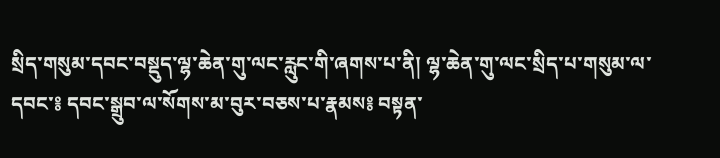སྲིད་གསུམ་དབང་བསྡུད་ལྷ་ཆེན་གུ་ལང་རླུང་གི་ཞགས་པ་ནི། ལྷ་ཆེན་གུ་ལང་སྲིད་པ་གསུམ་ལ་དབང་༔ དབང་སྒྲུབ་ལ་སོགས་མ་བུར་བཅས་པ་རྣམས༔ བསྟན་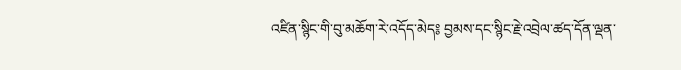འཛིན་སྙིང་གི་བུ་མཆོག་རེ་འདོད་མེད༔ བྱམས་དང་སྙིང་རྗེ་འབྲེལ་ཚད་དོན་ལྡན་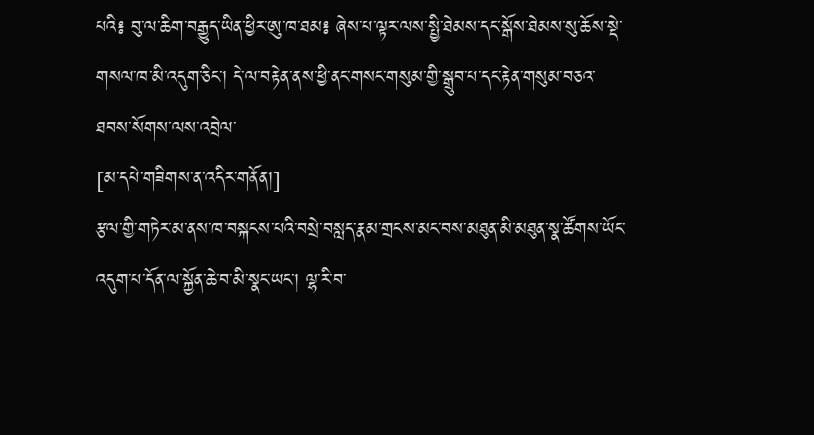པའི༔ བུ་ལ་ཆིག་བརྒྱུད་ཡིན་ཕྱིར་ཨུ་ཁ་ཐམ༔ ཞེས་པ་ལྟར་ལས་སྤྱི་ཐེམས་དང་སྒོས་ཐེམས་སུ་ཆོས་སྡེ་གསལ་ཁ་མི་འདུག་ཅིང་། དེ་ལ་བརྟེན་ནས་ཕྱི་ནང་གསང་གསུམ་གྱི་སྒྲུབ་པ་དང་རྟེན་གསུམ་བཅའ་ཐབས་སོགས་ལས་འབྲེལ་
[མ་དཔེ་གཟིགས་ན་འདིར་གནོན།]
རྩལ་གྱི་གཏེར་མ་ནས་ཁ་བསྐངས་པའི་བསྲེ་བསླད་རྣམ་གྲངས་མང་བས་མཐུན་མི་མཐུན་སྣ་ཚོགས་ཡོང་འདུག་པ་དོན་ལ་སྐྱོན་ཆེ་བ་མི་སྣང་ཡང་། ལྷ་རི་བ་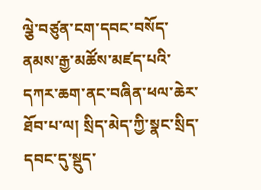ལྕེ་བཙུན་ངག་དབང་བསོད་ནམས་རྒྱ་མཚོས་མཛད་པའི་དཀར་ཆག་ནང་བཞིན་ཕལ་ཆེར་ཐོབ་པ་ལ། སྲིད་མེད་ཀྱི་སྣང་སྲིད་དབང་དུ་སྡུད་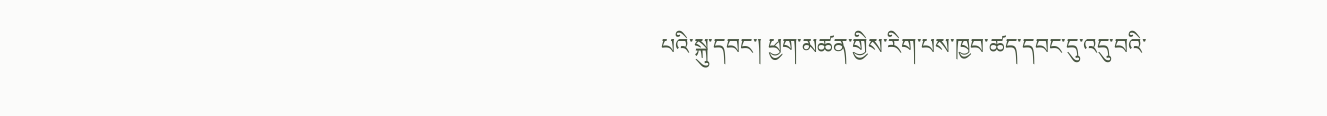པའི་སྐུ་དབང་། ཕྱག་མཚན་གྱིས་རིག་པས་ཁྱབ་ཚད་དབང་དུ་འདུ་བའི་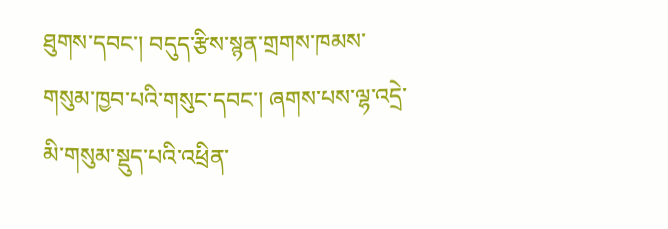ཐུགས་དབང་། བདུད་རྩིས་སྙན་གྲགས་ཁམས་གསུམ་ཁྱབ་པའི་གསུང་དབང་། ཞགས་པས་ལྷ་འདྲེ་མི་གསུམ་སྡུད་པའི་འཕྲིན་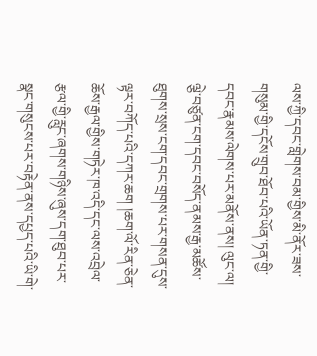ལས་ཀྱི་དབང་གླེགས་བམ་གྱིས་མི་ནོར་ཟས་གསུམ་གྱི་དངོས་གྲུབ་ཐོབ་པའི་ཡོན་ཏན་གྱི་དབང་རྣམས་ལེགས་པར་མནོས་ནས། ལུང་ལ། ལྕེ་བཙུན་ངག་དབང་བསོད་ནམས་རྒྱ་མཚོས་ཐུགས་སྲས་ངག་དབང་གྲགས་པར་གསན་དུས་ལྟར་བཀོད་པའི་དཀར་ཆག །ཆག་ལོ་རིན་ཅེན་ཆོས་རྒྱལ་གྱིས་གཏེར་ཁ་འདི་དང་ལས་འབྲེལ་རྩལ་གྱི་རླུང་ཞགས་གཉིས་ཞུས་དག་ཐུབ་པར་སྣང་གསུངས་པར་བརྟེན་ནས་དཔྱད་པའི་ཡི་གེ་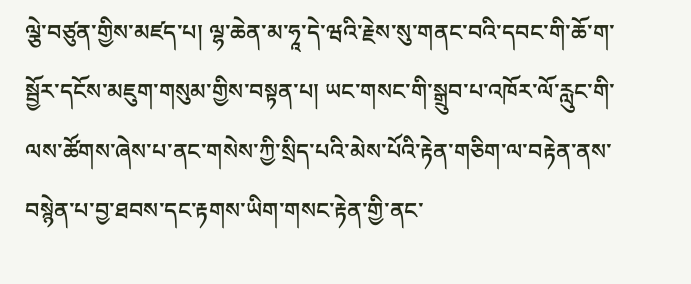ལྕེ་བཙུན་གྱིས་མཛད་པ། ལྷ་ཆེན་མ་ཧཱ་དེ་ཝའི་རྗེས་སུ་གནང་བའི་དབང་གི་ཆོ་ག་སྦྱོར་དངོས་མཇུག་གསུམ་གྱིས་བསྟན་པ། ཡང་གསང་གི་སྒྲུབ་པ་འཁོར་ལོ་རླུང་གི་ལས་ཚོགས་ཞེས་པ་ནང་གསེས་ཀྱི་སྲིད་པའི་མེས་པོའི་རྟེན་གཅིག་ལ་བརྟེན་ནས་བསྙེན་པ་བྱ་ཐབས་དང་རྟགས་ཡིག་གསང་རྟེན་གྱི་ནང་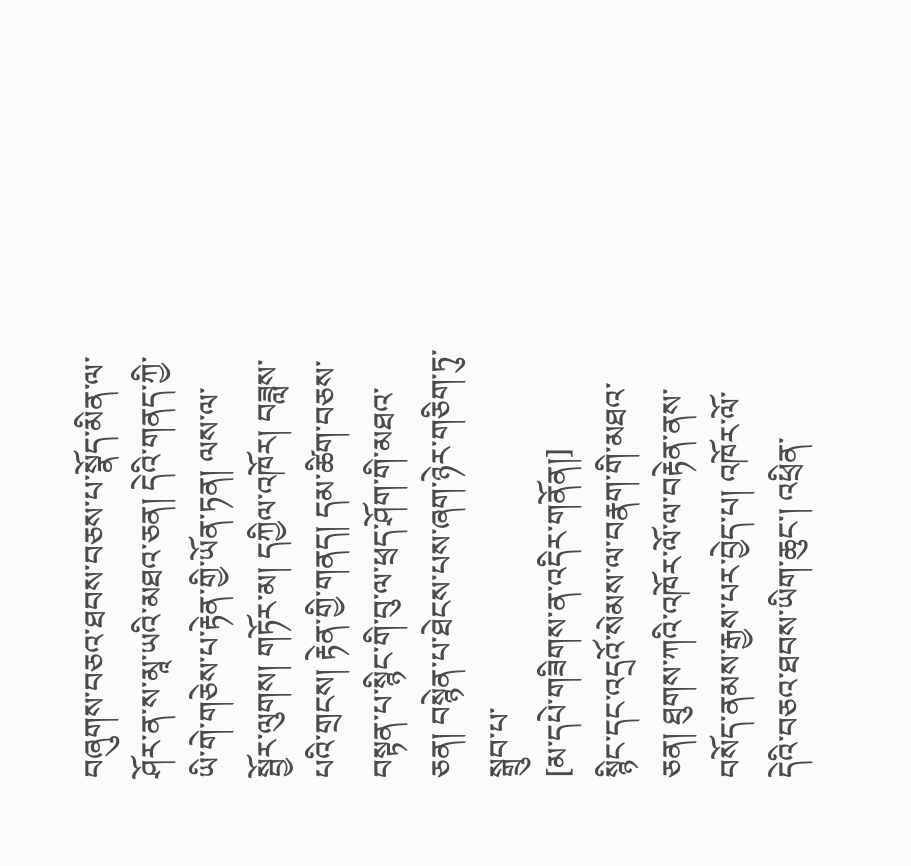བཞུགས་བཅའ་ཐབས་བཅས་པ་སྣོད་མིན་ལ་ཤོར་ན་ས་མཱ་ཡའི་མཐའ་ཅན། དེའི་གནད་ཀྱི་ཡི་གེ་གཅེས་པ་རྟེན་གྱི་ཡོན་ཏན། ལས་ལ་སྦྱོར་ལུགས། གཏོར་མ། དཀྱིལ་འཁོར། བཟླས་པའི་གྲངས། རྟེན་གྱི་གནད། དམ་ཚིག་བཅས་བསྟན་པ་སྙིང་གི་བུ་ལ་ཕྲད་ཤོག་གི་མཐའ་ཅན། བསྙེན་པ་ཐེངས་པས་ཞག་ཉེར་གཅིག་ཏུ་སྒྲུབ་པ་
[མ་དཔེ་གཟིགས་ན་འདིར་གནོན།]
སྙིང་དང་འདྲའོ་སེམས་ལ་བརྣག་གི་མཐའ་ཅན། ཐུགས་ཀའི་འཁོར་ལོ་ལ་བརྟེན་ནས་བསོད་ནམས་རྒྱས་པར་བྱེད་པ། འཁོར་ལོ་དེའི་བཅའ་ཐབས་ཡིག་ཆུང་། འཕྲིན་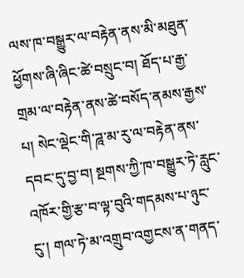ལས་ཁ་བསྒྱུར་ལ་བརྟེན་ནས་མི་མཐུན་ཕྱོགས་ཞི་ཞིང་ཚེ་བསྲུང་བ། ཐོད་པ་རྒྱ་གྲམ་ལ་བརྟེན་ནས་ཚེ་བསོད་ནམས་རྒྱས་པ། སེང་ལྡེང་གི་ཌཱ་མ་རུ་ལ་བརྟེན་ནས་དབང་དུ་བྱ་བ། སྔགས་ཀྱི་ཁ་བསྒྱུར་ཏེ་རླུང་འཁོར་གྱི་རྩ་བ་ལྟ་བུའི་གདམས་པ་ཉུང་ངུ་། གལ་ཏེ་མ་འགྲུབ་འགྱངས་ན་གནད་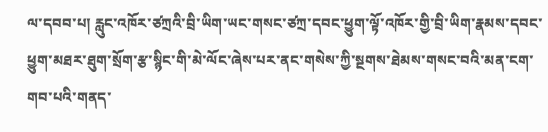ལ་དབབ་པ། རླུང་འཁོར་ཙཀྲའི་བྲི་ཡིག་ཡང་གསང་ཙཀྲ་དབང་ཕྱུག་ལྟོ་འཁོར་གྱི་བྲི་ཡིག་རྣམས་དབང་ཕྱུག་མཐར་ཐུག་སྲོག་རྩ་སྙིང་གི་མེ་ལོང་ཞེས་པར་ནང་གསེས་ཀྱི་སྔགས་ཐེམས་གསང་བའི་མན་ངག་གབ་པའི་གནད་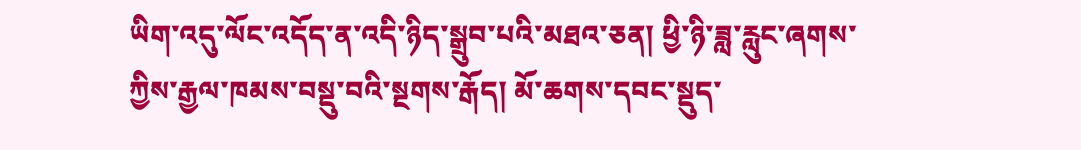ཡིག་འདུ་ལོང་འདོད་ན་འདི་ཉིད་སྒྲུབ་པའི་མཐའ་ཅན། ཕྱི་ཉི་ཟླ་རླུང་ཞགས་ཀྱིས་རྒྱལ་ཁམས་བསྡུ་བའི་སྔགས་རྒོད། མོ་ཆགས་དབང་སྡུད་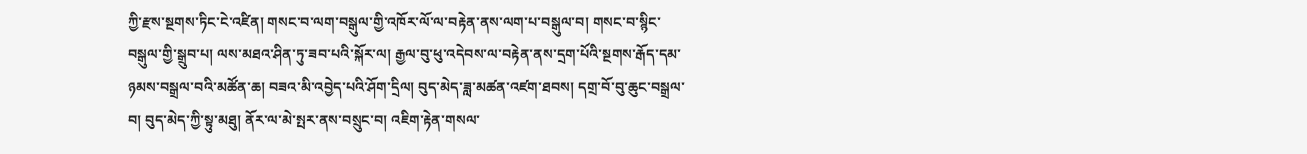ཀྱི་རྫས་སྔགས་ཏིང་ངེ་འཛིན། གསང་བ་ལག་བསྒུལ་གྱི་འཁོར་ལོ་ལ་བརྟེན་ནས་ལག་པ་བསྒུལ་བ། གསང་བ་སྙིང་བསྒུལ་གྱི་སྒྲུབ་པ། ལས་མཐའ་ཤིན་ཏུ་ཟབ་པའི་སྐོར་ལ། རྒྱལ་བུ་ཕུ་འདེབས་ལ་བརྟེན་ནས་དྲག་པོའི་སྔགས་རྒོད་དམ་ཉམས་བསྒྲལ་བའི་མཚོན་ཆ། བཟའ་མི་འབྱེད་པའི་ཤོག་དྲིལ། བུད་མེད་ཟླ་མཚན་འཛག་ཐབས། དགྲ་བོ་བུ་ཆུང་བསྒྲལ་བ། བུད་མེད་ཀྱི་སྟུ་མཐུ། ནོར་ལ་མེ་སྤར་ནས་བསྲུང་བ། འཇིག་རྟེན་གསལ་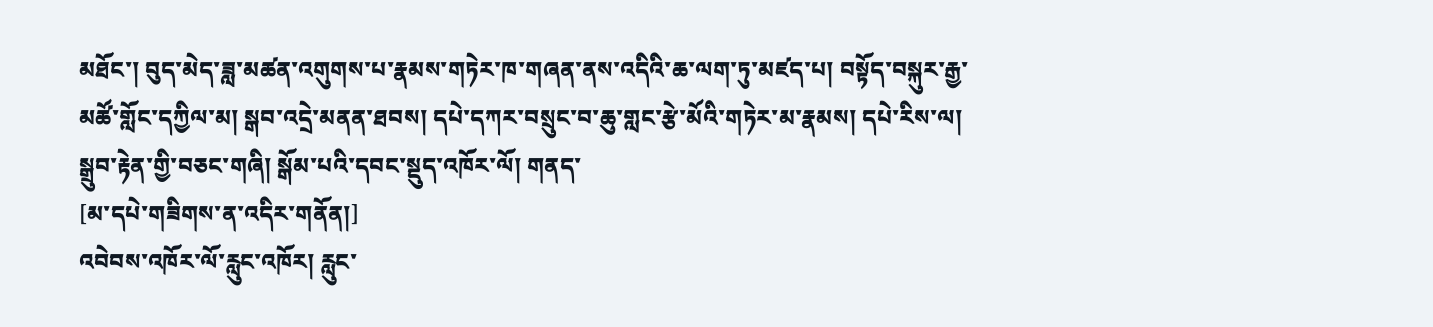མཐོང་། བུད་མེད་ཟླ་མཚན་འགུགས་པ་རྣམས་གཏེར་ཁ་གཞན་ནས་འདིའི་ཆ་ལག་ཏུ་མཛད་པ། བསྟོད་བསྐུར་རྒྱ་མཚོ་གློང་དཀྱིལ་མ། སྒབ་འདྲེ་མནན་ཐབས། དཔེ་དཀར་བསྲུང་བ་ཆུ་གླང་རྩེ་མོའི་གཏེར་མ་རྣམས། དཔེ་རིས་ལ། སྒྲུབ་རྟེན་གྱི་བཅང་གཞི། སྒོམ་པའི་དབང་སྡུད་འཁོར་ལོ། གནད་
[མ་དཔེ་གཟིགས་ན་འདིར་གནོན།]
འབེབས་འཁོར་ལོ་རླུང་འཁོར། རླུང་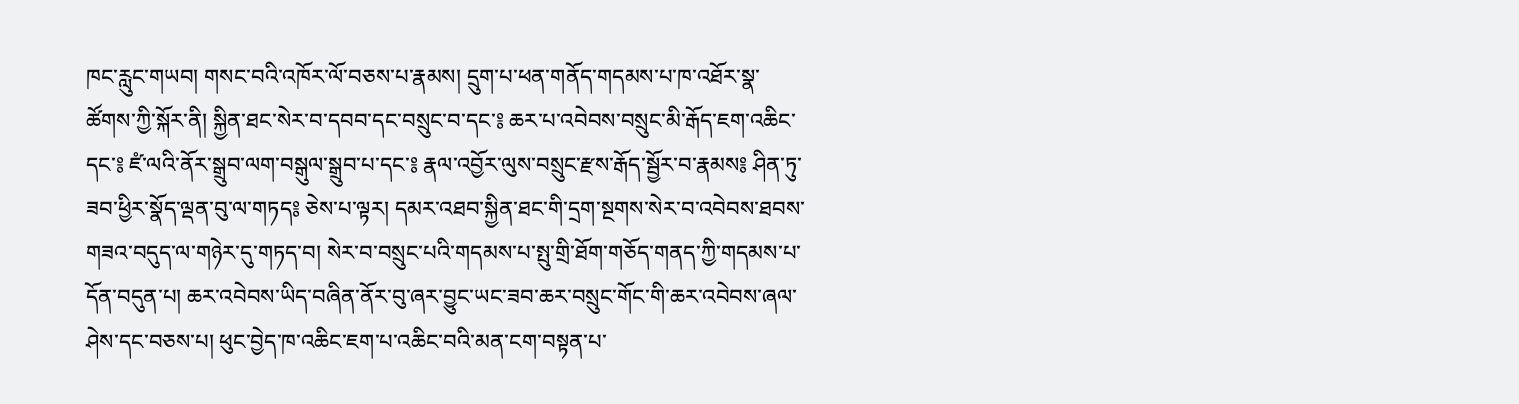ཁང་རླུང་གཡབ། གསང་བའི་འཁོར་ལོ་བཅས་པ་རྣམས། དྲུག་པ་ཕན་གནོད་གདམས་པ་ཁ་འཐོར་སྣ་ཚོགས་ཀྱི་སྐོར་ནི། སྐྱིན་ཐང་སེར་བ་དབབ་དང་བསྲུང་བ་དང་༔ ཆར་པ་འབེབས་བསྲུང་མི་རྒོད་ཇག་འཆིང་དང་༔ ཛཾ་ལའི་ནོར་སྒྲུབ་ལག་བསྒུལ་སྒྲུབ་པ་དང་༔ རྣལ་འབྱོར་ལུས་བསྲུང་རྫས་རྒོད་སྦྱོར་བ་རྣམས༔ ཤིན་ཏུ་ཟབ་ཕྱིར་སྣོད་ལྡན་བུ་ལ་གཏད༔ ཅེས་པ་ལྟར། དམར་འཐབ་སྐྱིན་ཐང་གི་དྲག་སྔགས་སེར་བ་འབེབས་ཐབས་གཟའ་བདུད་ལ་གཉེར་དུ་གཏད་བ། སེར་བ་བསྲུང་པའི་གདམས་པ་སྤུ་གྲི་ཐོག་གཅོད་གནད་ཀྱི་གདམས་པ་དོན་བདུན་པ། ཆར་འབེབས་ཡིད་བཞིན་ནོར་བུ་ཞར་བྱུང་ཡང་ཟབ་ཆར་བསྲུང་གོང་གི་ཆར་འབེབས་ཞལ་ཤེས་དང་བཅས་པ། ཕུང་བྱེད་ཁ་འཆིང་ཇག་པ་འཆིང་བའི་མན་ངག་བསྟན་པ་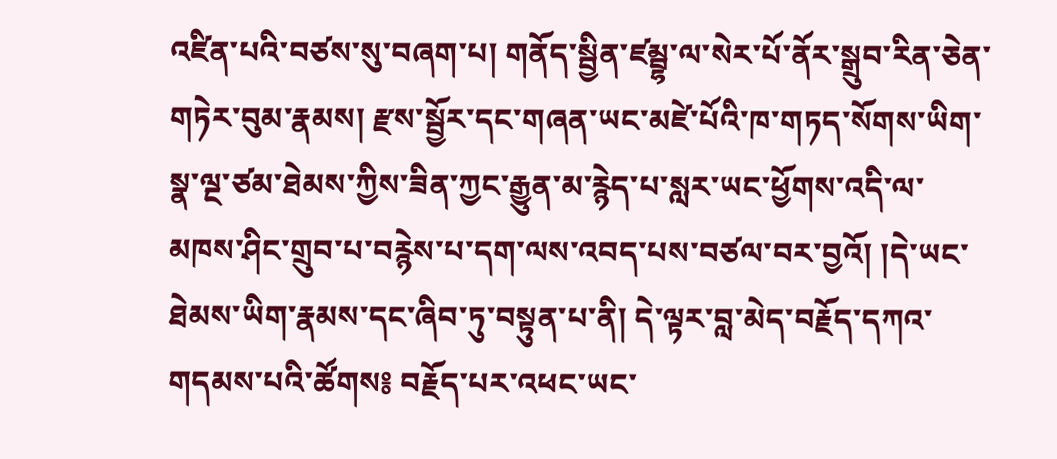འཛིན་པའི་བཙས་སུ་བཞག་པ། གནོད་སྦྱིན་ཛམྦྷ་ལ་སེར་པོ་ནོར་སྒྲུབ་རིན་ཅེན་གཏེར་བུམ་རྣམས། རྫས་སྦྱོར་དང་གཞན་ཡང་མཛེ་པོའི་ཁ་གཏད་སོགས་ཡིག་སྣ་ལྔ་ཙམ་ཐེམས་ཀྱིས་ཟིན་ཀྱང་རྒྱུན་མ་རྙེད་པ་སླར་ཡང་ཕྱོགས་འདི་ལ་མཁས་ཤིང་གྲུབ་པ་བརྙེས་པ་དག་ལས་འབད་པས་བཙལ་བར་བྱའོ། །དེ་ཡང་ཐེམས་ཡིག་རྣམས་དང་ཞིབ་ཏུ་བསྟུན་པ་ནི། དེ་ལྟར་བླ་མེད་བརྗོད་དཀའ་གདམས་པའི་ཚོགས༔ བརྗོད་པར་འཕང་ཡང་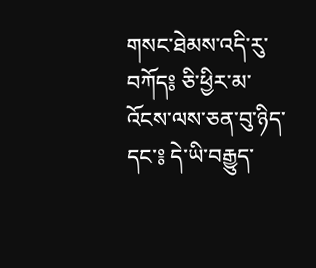གསང་ཐེམས་འདི་རུ་བཀོད༔ ཅི་ཕྱིར་མ་འོངས་ལས་ཅན་བུ་ཉིད་དང་༔ དེ་ཡི་བརྒྱུད་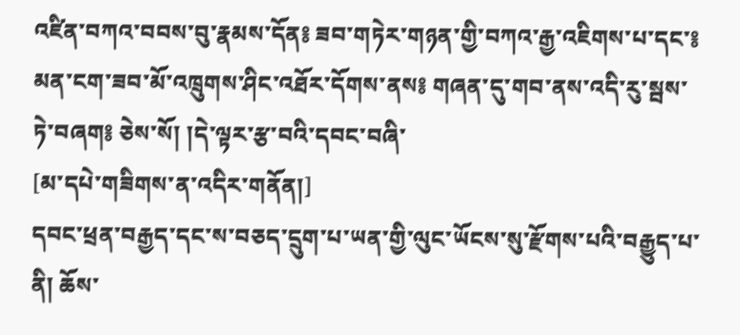འཛིན་བཀའ་བབས་བུ་རྣམས་དོན༔ ཟབ་གཏེར་གཉན་གྱི་བཀའ་རྒྱ་འཇིགས་པ་དང་༔ མན་ངག་ཟབ་མོ་འཁྲུགས་ཤིང་འཐོར་དོགས་ནས༔ གཞན་དུ་གབ་ནས་འདི་རུ་སྦས་ཏེ་བཞག༔ ཅེས་སོ། །དེ་ལྟར་རྩ་བའི་དབང་བཞི་
[མ་དཔེ་གཟིགས་ན་འདིར་གནོན།]
དབང་ཕྲན་བརྒྱད་དང་ས་བཅད་དྲུག་པ་ཡན་གྱི་ལུང་ཡོངས་སུ་རྫོགས་པའི་བརྒྱུད་པ་ནི། ཆོས་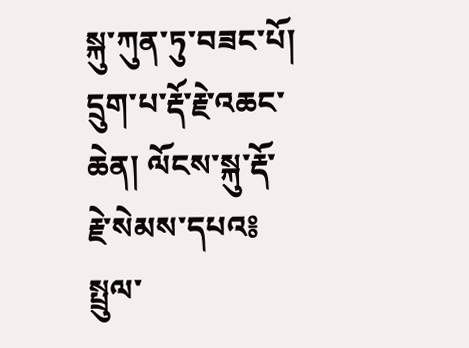སྐུ་ཀུན་ཏུ་བཟང་པོ། དྲུག་པ་རྡོ་རྗེ་འཆང་ཆེན། ལོངས་སྐུ་རྡོ་རྗེ་སེམས་དཔའ༔ སྤྲུལ་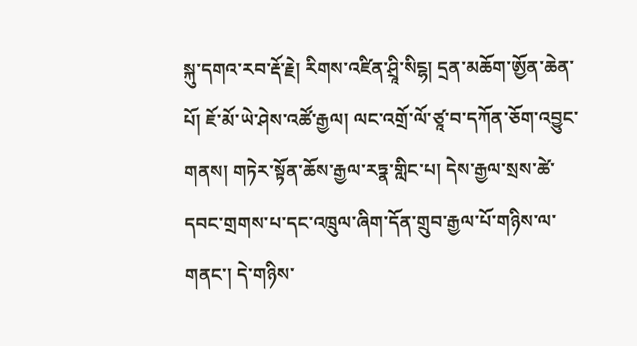སྐུ་དགའ་རབ་རྡོ་རྗེ། རིགས་འཛིན་ཤྲཱི་སིངྷ། དྲན་མཆོག་ཨྱོན་ཆེན་པོ། ཇོ་མོ་ཡེ་ཤེས་འཚོ་རྒྱལ། ལང་འགྲོ་ལོ་ཙཱ་བ་དཀོན་ཅོག་འབྱུང་གནས། གཏེར་སྟོན་ཆོས་རྒྱལ་རཏྣ་གླིང་པ། དེས་རྒྱལ་སྲས་ཚེ་དབང་གྲགས་པ་དང་འཁྲུལ་ཞིག་དོན་གྲུབ་རྒྱལ་པོ་གཉིས་ལ་གནང་། དེ་གཉིས་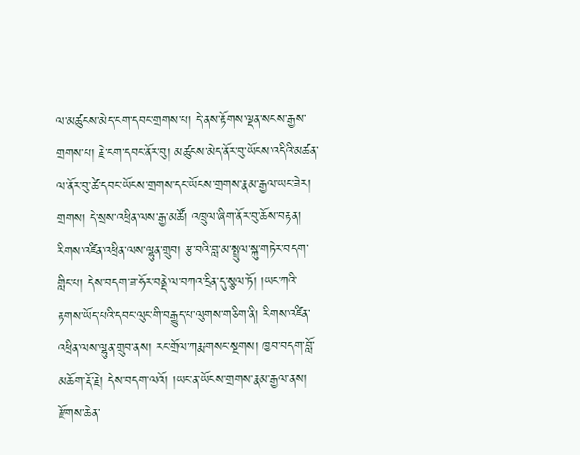ལ་མཚུངས་མེད་ངག་དབང་གྲགས་པ། དེ་ནས་རྟོགས་ལྡན་སངས་རྒྱས་གྲགས་པ། རྗེ་ངག་དབང་ནོར་བུ། མཚུངས་མེད་ནོར་བུ་ཡོངས་འདིའི་མཚན་ལ་ནོར་བུ་ཚེ་དབང་ཡོངས་གྲགས་དང་ཡོངས་གྲགས་རྣམ་རྒྱལ་ཡང་ཟེར། གྲགས། དེ་སྲས་འཕྲིན་ལས་རྒྱ་མཚོ། འཁྲུལ་ཞིག་ནོར་བུ་ཆོས་བརྟན། རིགས་འཛིན་འཕྲིན་ལས་ལྷུན་གྲུབ། རྩ་བའི་བླ་མ་སྤྲུལ་སྐུ་གཏེར་བདག་གླིང་པ། དེས་བདག་ཟ་ཧོར་བནྡེ་ལ་བཀའ་དྲིན་དུ་སྩལ་ཏོ། །ཡང་ཀའི་རྟགས་ཡོད་པའི་དབང་ལུང་གི་བརྒྱུད་པ་ལུགས་གཅིག་ནི། རིགས་འཛིན་འཕྲིན་ལས་ལྷུན་གྲུབ་ནས། རང་གྲོལ་ཀརྨ་གསང་སྔགས། ཁྱབ་བདག་བློ་མཆོག་རྡོ་རྗེ། དེས་བདག་ལའོ། །ཡང་ན་ཡོངས་གྲགས་རྣམ་རྒྱལ་ནས། རྫོགས་ཆེན་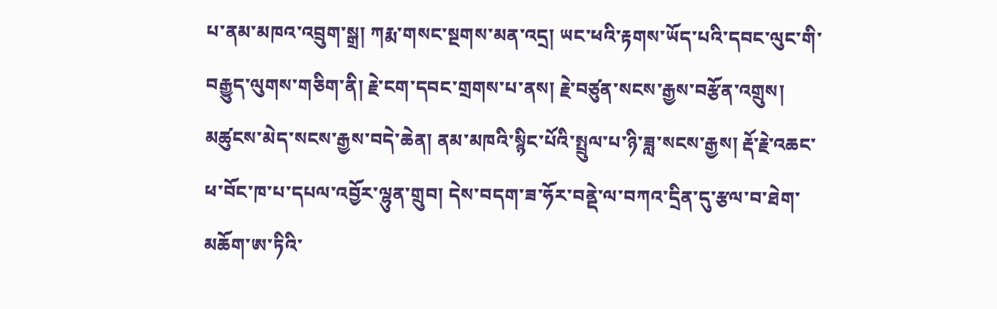པ་ནམ་མཁའ་འབྲུག་སྒྲ། ཀརྨ་གསང་སྔགས་མན་འདྲ། ཡང་ཕའི་རྟགས་ཡོད་པའི་དབང་ལུང་གི་བརྒྱུད་ལུགས་གཅིག་ནི། རྗེ་ངག་དབང་གྲགས་པ་ནས། རྗེ་བཙུན་སངས་རྒྱས་བརྩོན་འགྲུས། མཚུངས་མེད་སངས་རྒྱས་བདེ་ཆེན། ནམ་མཁའི་སྙིང་པོའི་སྤྲུལ་པ་ཉི་ཟླ་སངས་རྒྱས། རྡོ་རྗེ་འཆང་ཕ་བོང་ཁ་པ་དཔལ་འབྱོར་ལྷུན་གྲུབ། དེས་བདག་ཟ་ཧོར་བནྡེ་ལ་བཀའ་དྲིན་དུ་རྩལ་བ་ཐེག་མཆོག་ཨ་ཏིའི་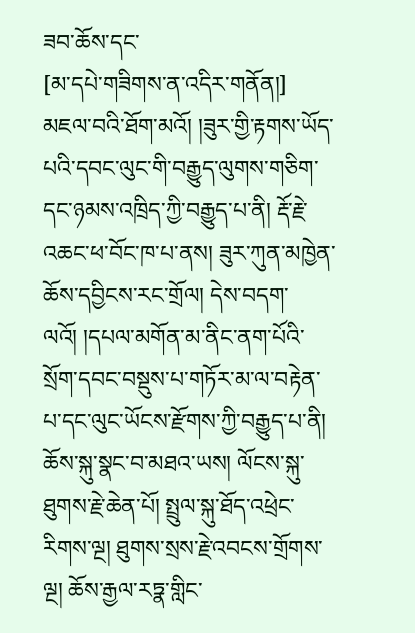ཟབ་ཆོས་དང་
[མ་དཔེ་གཟིགས་ན་འདིར་གནོན།]
མཇལ་བའི་ཐོག་མའོ། །ཟུར་གྱི་རྟགས་ཡོད་པའི་དབང་ལུང་གི་བརྒྱུད་ལུགས་གཅིག་དང་ཉམས་འཁྲིད་ཀྱི་བརྒྱུད་པ་ནི། རྡོ་རྗེ་འཆང་ཕ་བོང་ཁ་པ་ནས། ཟུར་ཀུན་མཁྱེན་ཆོས་དབྱིངས་རང་གྲོལ། དེས་བདག་ལའོ། །དཔལ་མགོན་མ་ནིང་ནག་པོའི་སྲོག་དབང་བསྡུས་པ་གཏོར་མ་ལ་བརྟེན་པ་དང་ལུང་ཡོངས་རྫོགས་ཀྱི་བརྒྱུད་པ་ནི། ཆོས་སྐུ་སྣང་བ་མཐའ་ཡས། ལོངས་སྐུ་ཐུགས་རྗེ་ཆེན་པོ། སྤྲུལ་སྐུ་ཐོད་འཕྲེང་རིགས་ལྔ། ཐུགས་སྲས་རྗེ་འབངས་གྲོགས་ལྔ། ཆོས་རྒྱལ་རཏྣ་གླིང་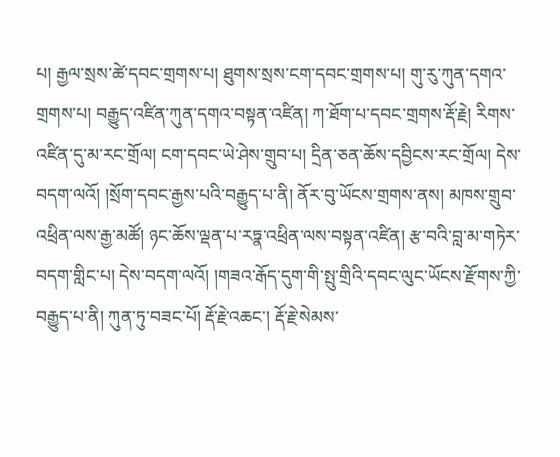པ། རྒྱལ་སྲས་ཚེ་དབང་གྲགས་པ། ཐུགས་སྲས་ངག་དབང་གྲགས་པ། གུ་རུ་ཀུན་དགའ་གྲགས་པ། བརྒྱུད་འཛིན་ཀུན་དགའ་བསྟན་འཛིན། ཀ་ཐོག་པ་དབང་གྲགས་རྡོ་རྗེ། རིགས་འཛིན་དུ་མ་རང་གྲོལ། ངག་དབང་ཡེ་ཤེས་གྲུབ་པ། དྲིན་ཅན་ཆོས་དབྱིངས་རང་གྲོལ། དེས་བདག་ལའོ། །སྲོག་དབང་རྒྱས་པའི་བརྒྱུད་པ་ནི། ནོར་བུ་ཡོངས་གྲགས་ནས། མཁས་གྲུབ་འཕྲིན་ལས་རྒྱ་མཚོ། ཉང་ཆོས་ལྡན་པ་རཏྣ་འཕྲིན་ལས་བསྟན་འཛིན། རྩ་བའི་བླ་མ་གཏེར་བདག་གླིང་པ། དེས་བདག་ལའོ། །གཟའ་རྒོད་དུག་གི་སྤུ་གྲིའི་དབང་ལུང་ཡོངས་རྫོགས་ཀྱི་བརྒྱུད་པ་ནི། ཀུན་ཏུ་བཟང་པོ། རྡོ་རྗེ་འཆང་། རྡོ་རྗེ་སེམས་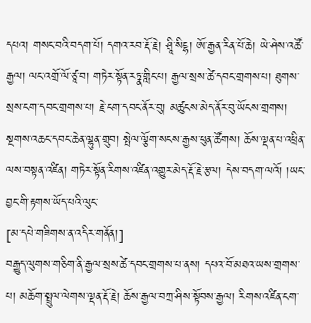དཔའ། གསང་བའི་བདག་པོ། དགའ་རབ་རྡོ་རྗེ། ཤྲཱི་སིངྷ། ཨོ་རྒྱན་རིན་པོ་ཆེ། ཡེ་ཤེས་འཚོ་རྒྱལ། ལང་འགྲོ་ལོ་ཙཱ་བ། གཏེར་སྟོན་རཏྣ་གླིང་པ། རྒྱལ་སྲས་ཚེ་དབང་གྲགས་པ། ཐུགས་སྲས་ངག་དབང་གྲགས་པ། རྗེ་ངག་དབང་ནོར་བུ། མཚུངས་མེད་ནོར་བུ་ཡོངས་གྲགས། སྔགས་འཆང་དབང་ཆེན་ལྷུན་གྲུབ། སྤེལ་ལྕོག་སངས་རྒྱས་ཕུན་ཚོགས། ཆོས་ལྡན་པ་འཕྲིན་ལས་བསྟན་འཛིན། གཏེར་སྟོན་རིགས་འཛིན་འགྱུར་མེད་རྡོ་རྗེ་རྩལ། དེས་བདག་ལའོ། །ཡང་བྱང་གི་རྟགས་ཡོད་པའི་ལུང་
[མ་དཔེ་གཟིགས་ན་འདིར་གནོན།]
བརྒྱུད་ལུགས་གཅིག་ནི་རྒྱལ་སྲས་ཚེ་དབང་གྲགས་པ་ནས། དཔའ་བོ་མཐའ་ཡས་གྲགས་པ། མཆོག་སྤྲུལ་ལེགས་ལྡན་རྡོ་རྗེ། ཆོས་རྒྱལ་བཀྲ་ཤིས་སྟོབས་རྒྱལ། རིགས་འཛིན་ངག་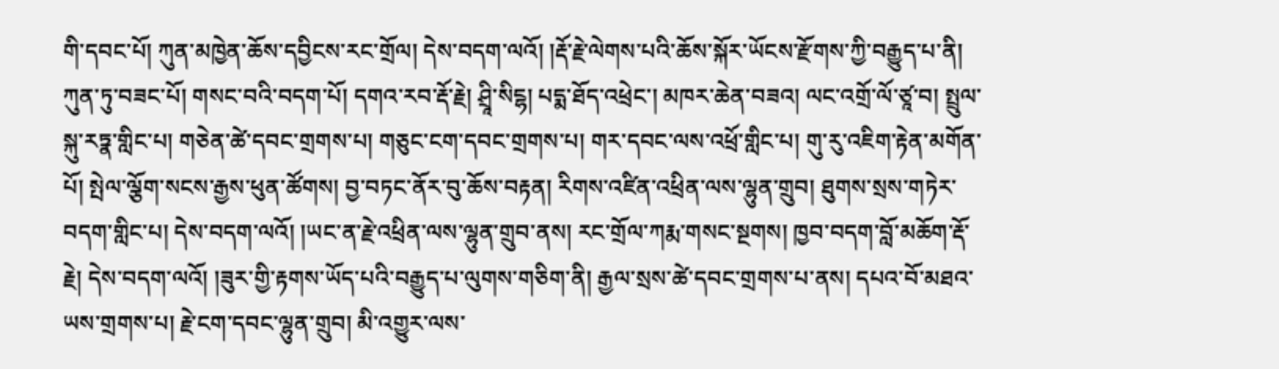གི་དབང་པོ། ཀུན་མཁྱེན་ཆོས་དབྱིངས་རང་གྲོལ། དེས་བདག་ལའོ། །རྡོ་རྗེ་ལེགས་པའི་ཆོས་སྐོར་ཡོངས་རྫོགས་ཀྱི་བརྒྱུད་པ་ནི། ཀུན་ཏུ་བཟང་པོ། གསང་བའི་བདག་པོ། དགའ་རབ་རྡོ་རྗེ། ཤྲཱི་སིངྷ། པདྨ་ཐོད་འཕྲེང་། མཁར་ཆེན་བཟའ། ལང་འགྲོ་ལོ་ཙཱ་བ། སྤྲུལ་སྐུ་རཏྣ་གླིང་པ། གཅེན་ཚེ་དབང་གྲགས་པ། གཅུང་ངག་དབང་གྲགས་པ། གར་དབང་ལས་འཕྲོ་གླིང་པ། གུ་རུ་འཇིག་རྟེན་མགོན་པོ། སྤེལ་ལྕོག་སངས་རྒྱས་ཕུན་ཚོགས། བྱ་བཏང་ནོར་བུ་ཆོས་བརྟན། རིགས་འཛིན་འཕྲིན་ལས་ལྷུན་གྲུབ། ཐུགས་སྲས་གཏེར་བདག་གླིང་པ། དེས་བདག་ལའོ། །ཡང་ན་རྗེ་འཕྲིན་ལས་ལྷུན་གྲུབ་ནས། རང་གྲོལ་ཀརྨ་གསང་སྔགས། ཁྱབ་བདག་བློ་མཆོག་རྡོ་རྗེ། དེས་བདག་ལའོ། །ཟུར་གྱི་རྟགས་ཡོད་པའི་བརྒྱུད་པ་ལུགས་གཅིག་ནི། རྒྱལ་སྲས་ཚེ་དབང་གྲགས་པ་ནས། དཔའ་བོ་མཐའ་ཡས་གྲགས་པ། རྗེ་ངག་དབང་ལྷུན་གྲུབ། མི་འགྱུར་ལས་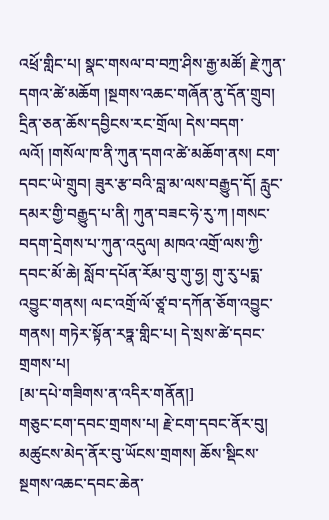འཕྲོ་གླིང་པ། སྣང་གསལ་བ་བཀྲ་ཤིས་རྒྱ་མཚོ། རྗེ་ཀུན་དགའ་ཚེ་མཆོག །སྔགས་འཆང་གཞོན་ནུ་དོན་གྲུབ། དྲིན་ཅན་ཆོས་དབྱིངས་རང་གྲོལ། དེས་བདག་ལའོ། །གསོལ་ཁ་ནི་ཀུན་དགའ་ཚེ་མཆོག་ནས། ངག་དབང་ཡེ་གྲུབ། ཟུར་རྩ་བའི་བླ་མ་ལས་བརྒྱུད་དོ། རླུང་དམར་གྱི་བརྒྱུད་པ་ནི། ཀུན་བཟང་ཧེ་རུ་ཀ །གསང་བདག་དྲེགས་པ་ཀུན་འདུལ། མཁའ་འགྲོ་ལས་ཀྱི་དབང་མོ་ཆེ། སློབ་དཔོན་རོམ་བུ་གུ་ཧྱ། གུ་རུ་པདྨ་འབྱུང་གནས། ལང་འགྲོ་ལོ་ཙཱ་བ་དཀོན་ཅོག་འབྱུང་གནས། གཏེར་སྟོན་རཏྣ་གླིང་པ། དེ་སྲས་ཚེ་དབང་གྲགས་པ།
[མ་དཔེ་གཟིགས་ན་འདིར་གནོན།]
གཅུང་ངག་དབང་གྲགས་པ། རྗེ་ངག་དབང་ནོར་བུ། མཚུངས་མེད་ནོར་བུ་ཡོངས་གྲགས། ཆོས་སྡིངས་སྔགས་འཆང་དབང་ཆེན་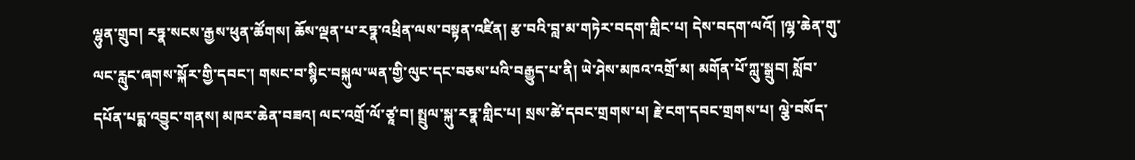ལྷུན་གྲུབ། རཏྣ་སངས་རྒྱས་ཕུན་ཚོགས། ཆོས་ལྡན་པ་རཏྣ་འཕྲིན་ལས་བསྟན་འཛིན། རྩ་བའི་བླ་མ་གཏེར་བདག་གླིང་པ། དེས་བདག་ལའོ། །ལྷ་ཆེན་གུ་ལང་རླུང་ཞགས་སྐོར་གྱི་དབང་། གསང་བ་སྙིང་བསྐུལ་ཡན་གྱི་ལུང་དང་བཅས་པའི་བརྒྱུད་པ་ནི། ཡེ་ཤེས་མཁའ་འགྲོ་མ། མགོན་པོ་ཀླུ་སྒྲུབ། སློབ་དཔོན་པདྨ་འབྱུང་གནས། མཁར་ཆེན་བཟའ། ལང་འགྲོ་ལོ་ཙཱ་བ། སྤྲུལ་སྐུ་རཏྣ་གླིང་པ། སྲས་ཚེ་དབང་གྲགས་པ། རྗེ་ངག་དབང་གྲགས་པ། ལྕེ་བསོད་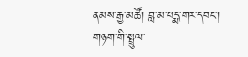ནམས་རྒྱ་མཚོ། བླ་མ་པདྨ་གར་དབང་། གཉག་གི་སྤྲུལ་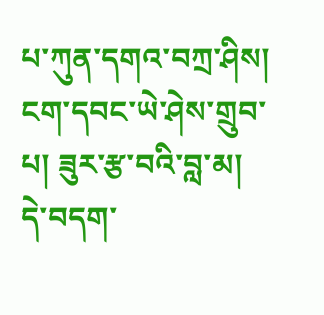པ་ཀུན་དགའ་བཀྲ་ཤིས། ངག་དབང་ཡེ་ཤེས་གྲུབ་པ། ཟུར་རྩ་བའི་བླ་མ། དེ་བདག་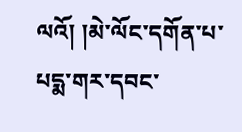ལའོ། །མེ་ལོང་དགོན་པ་པདྨ་གར་དབང་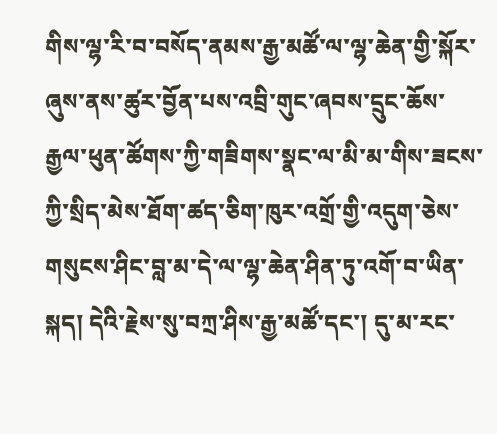གིས་ལྷ་རི་བ་བསོད་ནམས་རྒྱ་མཚོ་ལ་ལྷ་ཆེན་གྱི་སྐོར་ཞུས་ནས་ཚུར་བྱོན་པས་འབྲི་གུང་ཞབས་དྲུང་ཆོས་རྒྱལ་ཕུན་ཚོགས་ཀྱི་གཟིགས་སྣང་ལ་མི་མ་གིས་ཟངས་ཀྱི་སྲིད་མེས་ཐོག་ཚད་ཅིག་ཁུར་འགྲོ་གྱི་འདུག་ཅེས་གསུངས་ཤིང་བླ་མ་དེ་ལ་ལྷ་ཆེན་ཤིན་ཏུ་འགོ་བ་ཡིན་སྐད། དེའི་རྗེས་སུ་བཀྲ་ཤིས་རྒྱ་མཚོ་དང་། དུ་མ་རང་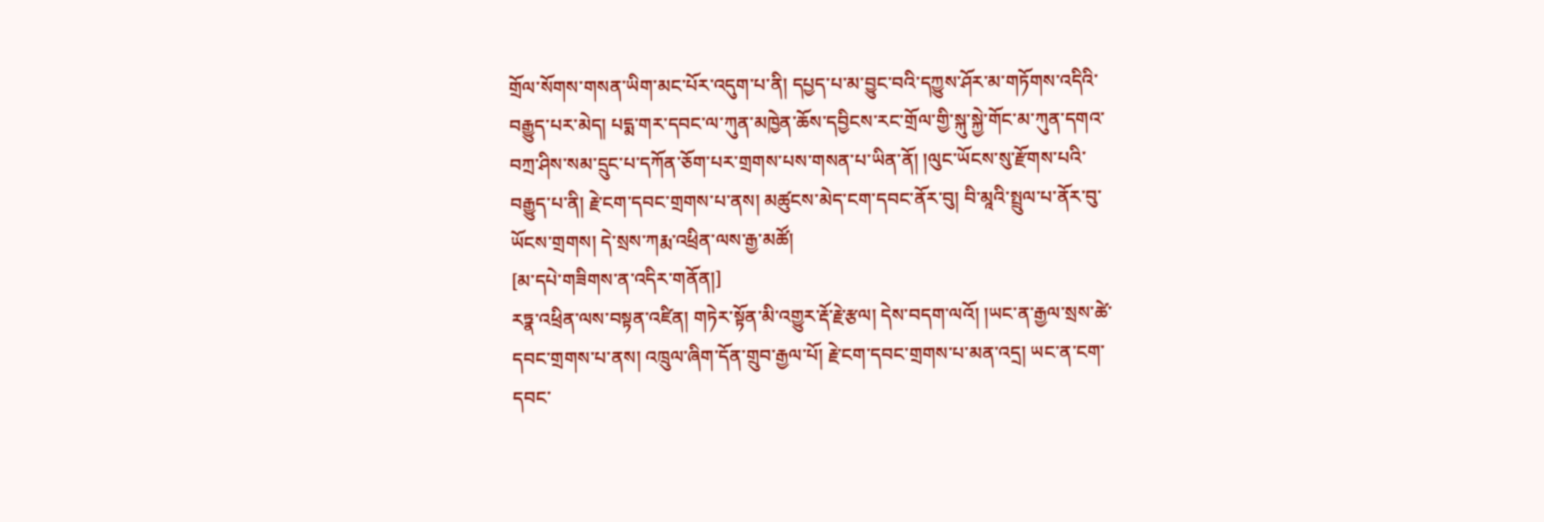གྲོལ་སོགས་གསན་ཡིག་མང་པོར་འདུག་པ་ནི། དཔྱད་པ་མ་བྱུང་བའི་དཀྱུས་ཤོར་མ་གཏོགས་འདིའི་བརྒྱུད་པར་མེད། པདྨ་གར་དབང་ལ་ཀུན་མཁྱེན་ཆོས་དབྱིངས་རང་གྲོལ་གྱི་སྐུ་སྐྱེ་གོང་མ་ཀུན་དགའ་བཀྲ་ཤིས་སམ་དྲུང་པ་དཀོན་ཅོག་པར་གྲགས་པས་གསན་པ་ཡིན་ནོ། །ལུང་ཡོངས་སུ་རྫོགས་པའི་བརྒྱུད་པ་ནི། རྗེ་ངག་དབང་གྲགས་པ་ནས། མཚུངས་མེད་ངག་དབང་ནོར་བུ། བི་མཱའི་སྤྲུལ་པ་ནོར་བུ་ཡོངས་གྲགས། དེ་སྲས་ཀརྨ་འཕྲིན་ལས་རྒྱ་མཚོ།
[མ་དཔེ་གཟིགས་ན་འདིར་གནོན།]
རཏྣ་འཕྲིན་ལས་བསྟན་འཛིན། གཏེར་སྟོན་མི་འགྱུར་རྡོ་རྗེ་རྩལ། དེས་བདག་ལའོ། །ཡང་ན་རྒྱལ་སྲས་ཚེ་དབང་གྲགས་པ་ནས། འཁྲུལ་ཞིག་དོན་གྲུབ་རྒྱལ་པོ། རྗེ་ངག་དབང་གྲགས་པ་མན་འདྲ། ཡང་ན་ངག་དབང་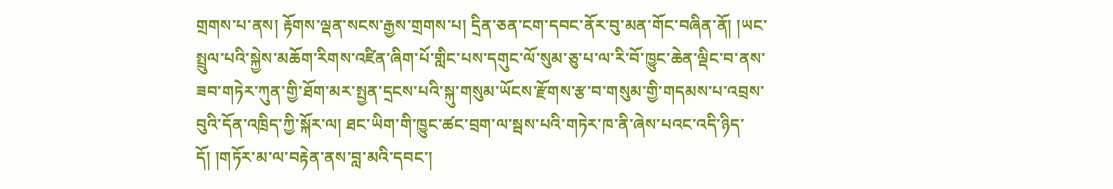གྲགས་པ་ནས། རྟོགས་ལྡན་སངས་རྒྱས་གྲགས་པ། དྲིན་ཅན་ངག་དབང་ནོར་བུ་མན་གོང་བཞིན་ནོ། །ཡང་སྤྲུལ་པའི་སྐྱེས་མཆོག་རིགས་འཛིན་ཞིག་པོ་གླིང་པས་དགུང་ལོ་སུམ་ཅུ་པ་ལ་རི་བོ་ཁྱུང་ཆེན་ལྡིང་བ་ནས་ཟབ་གཏེར་ཀུན་གྱི་ཐོག་མར་སྤྱན་དྲངས་པའི་སྐུ་གསུམ་ཡོངས་རྫོགས་རྩ་བ་གསུམ་གྱི་གདམས་པ་འབྲས་བུའི་དོན་འཁྲིད་ཀྱི་སྐོར་ལ། ཐང་ཡིག་གི་ཁྱུང་ཚང་བྲག་ལ་སྦས་པའི་གཏེར་ཁ་ནི་ཞེས་པའང་འདི་ཉིད་དོ། །གཏོར་མ་ལ་བརྟེན་ནས་བླ་མའི་དབང་།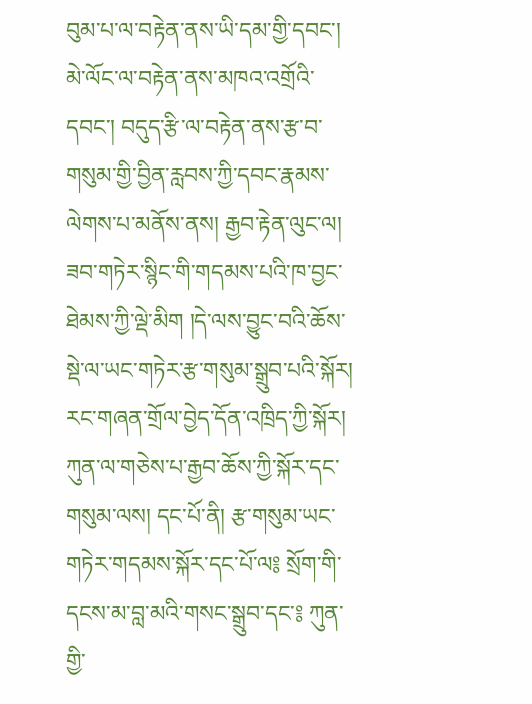བུམ་པ་ལ་བརྟེན་ནས་ཡི་དམ་གྱི་དབང་། མེ་ལོང་ལ་བརྟེན་ནས་མཁའ་འགྲོའི་དབང་། བདུད་རྩི་ལ་བརྟེན་ནས་རྩ་བ་གསུམ་གྱི་བྱིན་རླབས་ཀྱི་དབང་རྣམས་ལེགས་པ་མནོས་ནས། རྒྱབ་རྟེན་ལུང་ལ། ཟབ་གཏེར་སྙིང་གི་གདམས་པའི་ཁ་བྱང་ཐེམས་ཀྱི་ལྡེ་མིག །དེ་ལས་བྱུང་བའི་ཆོས་སྡེ་ལ་ཡང་གཏེར་རྩ་གསུམ་སྒྲུབ་པའི་སྐོར། རང་གཞན་གྲོལ་བྱེད་དོན་འཁྲིད་ཀྱི་སྐོར། ཀུན་ལ་གཅེས་པ་རྒྱབ་ཆོས་ཀྱི་སྐོར་དང་གསུམ་ལས། དང་པོ་ནི། རྩ་གསུམ་ཡང་གཏེར་གདམས་སྐོར་དང་པོ་ལ༔ སྲོག་གི་དངས་མ་བླ་མའི་གསང་སྒྲུབ་དང་༔ ཀུན་གྱི་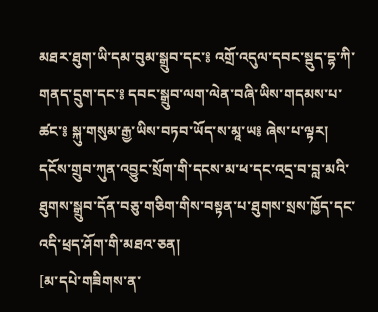མཐར་ཐུག་ཡི་དམ་བུམ་སྒྲུབ་དང་༔ འགྲོ་འདུལ་དབང་སྡུད་དྷ་ཀི་གནད་དྲུག་དང་༔ དབང་སྒྲུབ་ལག་ལེན་བཞི་ཡིས་གདམས་པ་ཚང་༔ སྐུ་གསུམ་རྒྱ་ཡིས་བཏབ་ཡོད་ས་མཱ་ཡ༔ ཞེས་པ་ལྟར། དངོས་གྲུབ་ཀུན་འབྱུང་སྲོག་གི་དངས་མ་ཕ་དང་འདྲ་བ་བླ་མའི་ཐུགས་སྒྲུབ་དོན་བཅུ་གཅིག་གིས་བསྟན་པ་ཐུགས་སྲས་ཁྱོད་དང་འདི་ཕྲད་ཤོག་གི་མཐའ་ཅན།
[མ་དཔེ་གཟིགས་ན་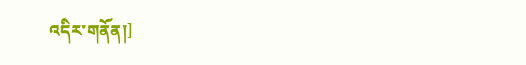འདིར་གནོན།]